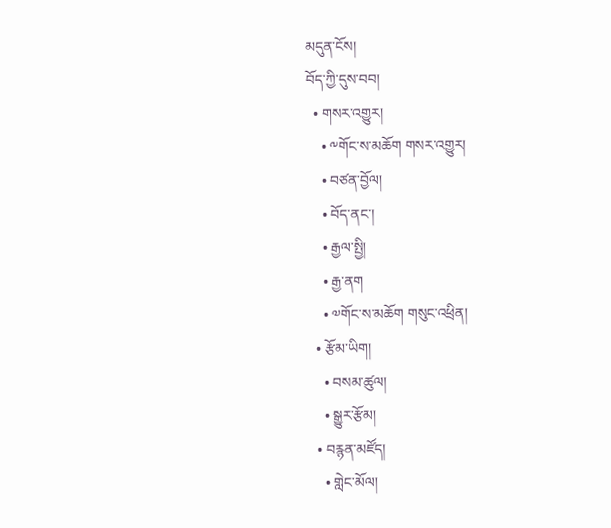མདུན་ངོས།
བོད་ཀྱི་དུས་བབ།
  • གསར་འགྱུར།
    • ༸གོང་ས་མཆོག གསར་འགྱུར།
    • བཙན་བྱོལ།
    • བོད་ནང་།
    • རྒྱལ་སྤྱི།
    • རྒྱ་ནག
    • ༧གོང་ས་མཆོག གསུང་འཕྲིན།
  • རྩོམ་ཡིག།
    • བསམ་ཚུལ།
    • སྒྱུར་རྩོམ།
  • བརྙན་མཛོད།
    • གླེང་མོལ།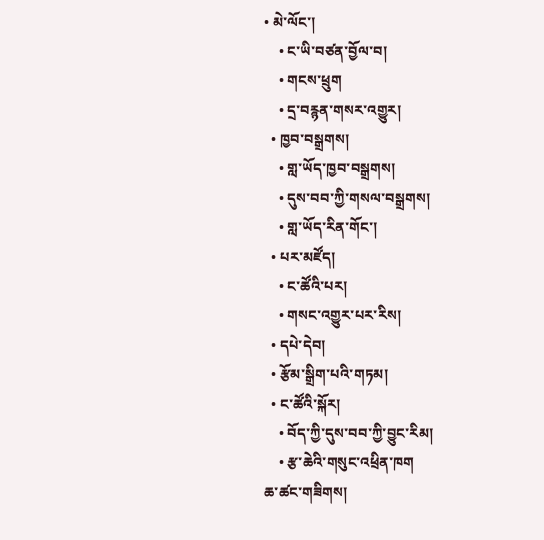• མེ་ལོང་།
    • ང་ཡི་བཙན་བྱོལ་བ།
    • གངས་ཕྲུག
    • དྲ་བརྙན་གསར་འགྱུར།
  • ཁྱབ་བསྒྲགས།
    • གླ་ཡོད་ཁྱབ་བསྒྲགས།
    • དུས་བབ་ཀྱི་གསལ་བསྒྲགས།
    • གླ་ཡོད་རིན་གོང་།
  • པར་མཛོད།
    • ང་ཚོའི་པར།
    • གསང་འགྱུར་པར་རིས།
  • དཔེ་དེབ།
  • རྩོམ་སྒྲིག་པའི་གཏམ།
  • ང་ཚོའི་སྐོར།
    • བོད་ཀྱི་དུས་བབ་ཀྱི་བྱུང་རིམ།
    • རྩ་ཆེའི་གསུང་འཕྲིན་ཁག
ཆ་ཚང་གཟིགས།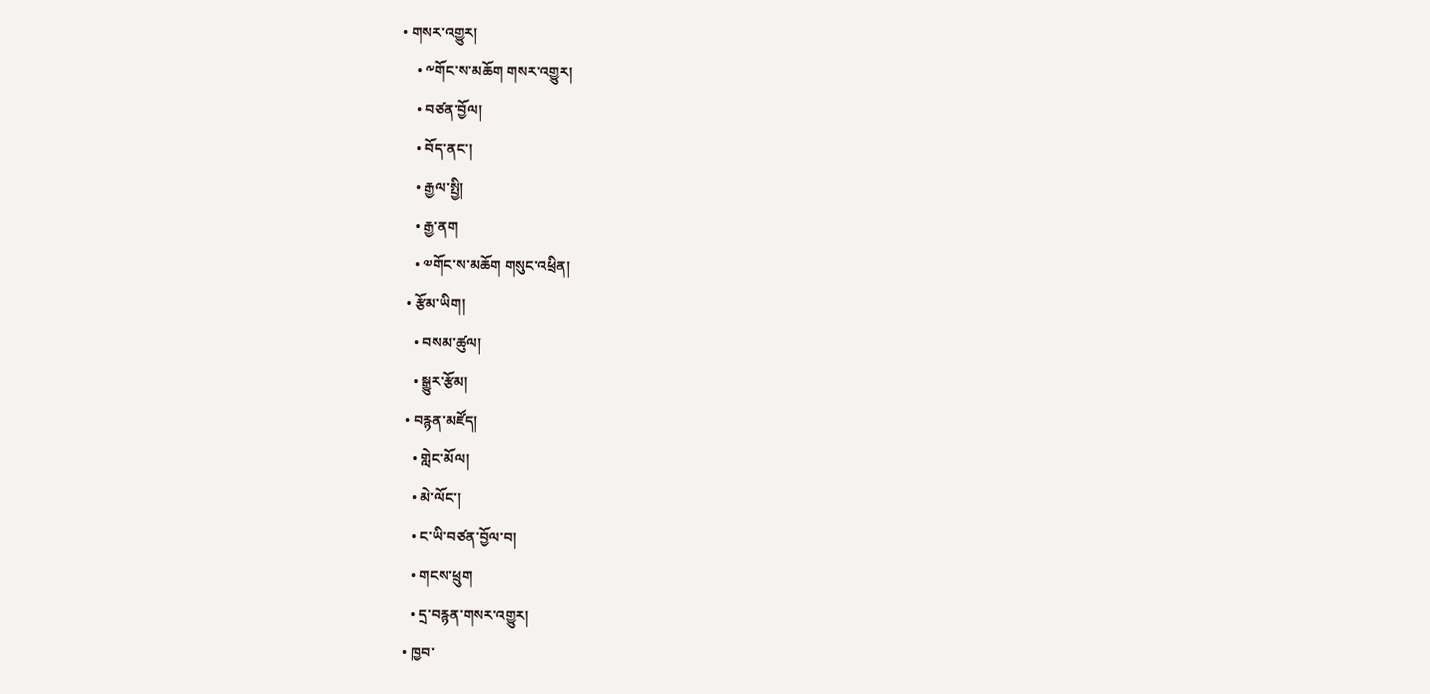• གསར་འགྱུར།
    • ༸གོང་ས་མཆོག གསར་འགྱུར།
    • བཙན་བྱོལ།
    • བོད་ནང་།
    • རྒྱལ་སྤྱི།
    • རྒྱ་ནག
    • ༧གོང་ས་མཆོག གསུང་འཕྲིན།
  • རྩོམ་ཡིག།
    • བསམ་ཚུལ།
    • སྒྱུར་རྩོམ།
  • བརྙན་མཛོད།
    • གླེང་མོལ།
    • མེ་ལོང་།
    • ང་ཡི་བཙན་བྱོལ་བ།
    • གངས་ཕྲུག
    • དྲ་བརྙན་གསར་འགྱུར།
  • ཁྱབ་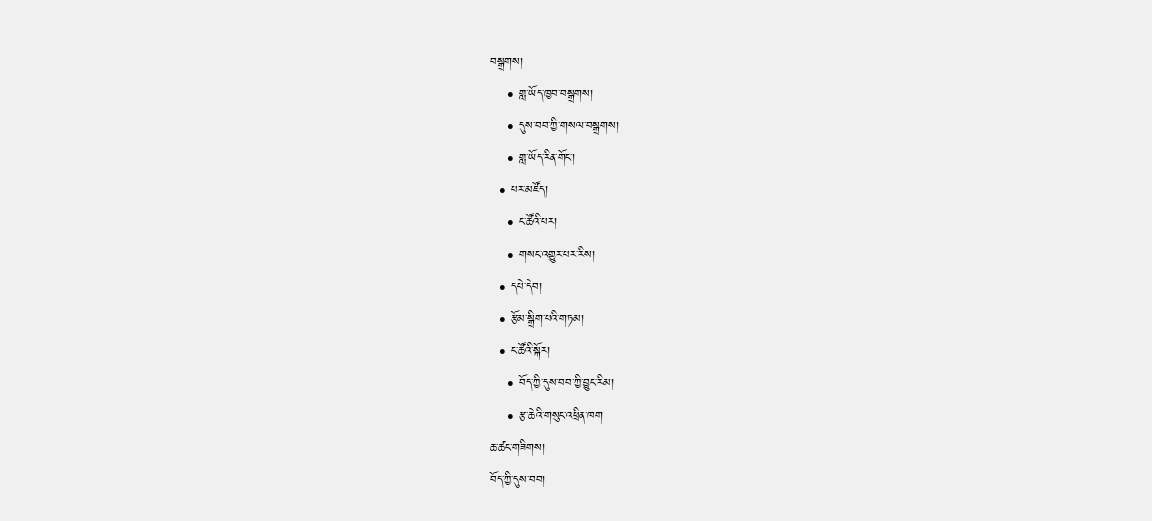བསྒྲགས།
    • གླ་ཡོད་ཁྱབ་བསྒྲགས།
    • དུས་བབ་ཀྱི་གསལ་བསྒྲགས།
    • གླ་ཡོད་རིན་གོང་།
  • པར་མཛོད།
    • ང་ཚོའི་པར།
    • གསང་འགྱུར་པར་རིས།
  • དཔེ་དེབ།
  • རྩོམ་སྒྲིག་པའི་གཏམ།
  • ང་ཚོའི་སྐོར།
    • བོད་ཀྱི་དུས་བབ་ཀྱི་བྱུང་རིམ།
    • རྩ་ཆེའི་གསུང་འཕྲིན་ཁག
ཆ་ཚང་གཟིགས།
བོད་ཀྱི་དུས་བབ།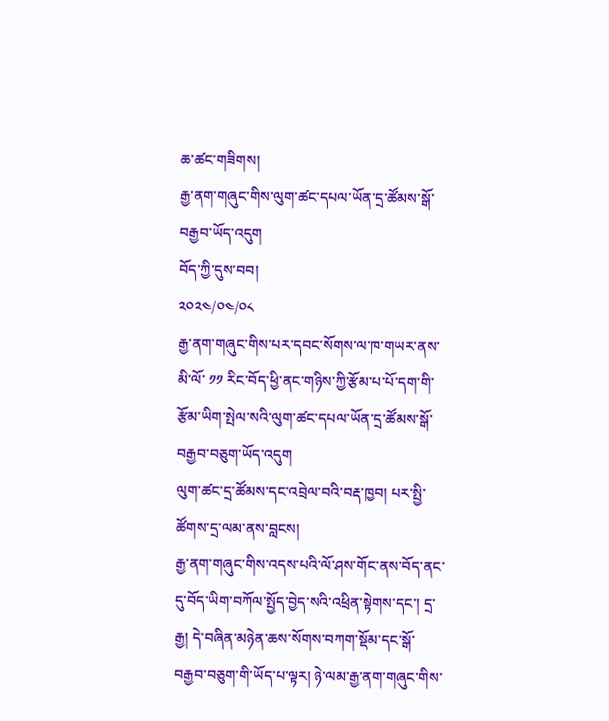ཆ་ཚང་གཟིགས།
རྒྱ་ནག་གཞུང་གིས་ལུག་ཚང་དཔལ་ཡོན་དྲ་ཚོམས་སྒོ་བརྒྱབ་ཡོད་འདུག
བོད་ཀྱི་དུས་བབ།
༢༠༢༤/༠༤/༠༨
རྒྱ་ནག་གཞུང་གིས་པར་དབང་སོགས་ལ་ཁ་གཡར་ནས་མི་ལོ་ ༡༡ རིང་བོད་ཕྱི་ནང་གཉིས་ཀྱི་རྩོམ་པ་པོ་དག་གི་རྩོམ་ཡིག་སྤེལ་སའི་ལུག་ཚང་དཔལ་ཡོན་དྲ་ཚོམས་སྒོ་བརྒྱབ་བཅུག་ཡོད་འདུག
ལུག་ཚང་དྲ་ཚོམས་དང་འབྲེལ་བའི་བརྡ་ཁྱབ། པར་སྤྱི་ཚོགས་དྲ་ལམ་ནས་བླངས།
རྒྱ་ནག་གཞུང་གིས་འདས་པའི་ལོ་ཤས་གོང་ནས་བོད་ནང་དུ་བོད་ཡིག་བཀོལ་སྤྱོད་བྱེད་སའི་འཕྲིན་སྟེགས་དང་། དྲ་རྒྱ། དེ་བཞིན་མཉེན་ཆས་སོགས་བཀག་སྡོམ་དང་སྒོ་བརྒྱབ་བཅུག་གི་ཡོད་པ་ལྟར། ཉེ་ལམ་རྒྱ་ནག་གཞུང་གིས་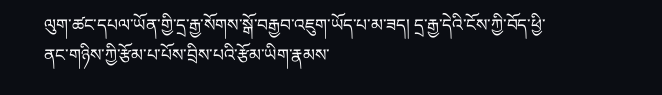ལུག་ཚང་དཔལ་ཡོན་གྱི་དྲ་རྒྱ་སོགས་སྒོ་བརྒྱབ་འཇུག་ཡོད་པ་མ་ཟད། དྲ་རྒྱ་དེའི་ངོས་ཀྱི་བོད་ཕྱི་ནང་གཉིས་ཀྱི་རྩོམ་པ་པོས་བྲིས་པའི་རྩོམ་ཡིག་རྣམས་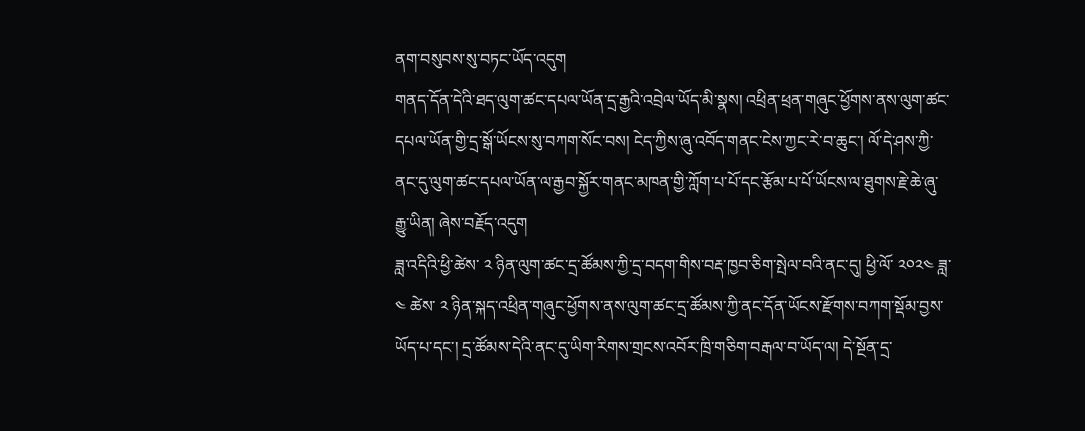ནག་བསུབས་སུ་བཏང་ཡོད་འདུག
གནད་དོན་དེའི་ཐད་ལུག་ཚང་དཔལ་ཡོན་དྲ་རྒྱའི་འབྲེལ་ཡོད་མི་སྣས། འཕྲིན་ཕྲན་གཞུང་ཕྱོགས་ནས་ལུག་ཚང་དཔལ་ཡོན་གྱི་དྲ་སྒོ་ཡོངས་སུ་བཀག་སོང་བས། ངེད་ཀྱིས་ཞུ་འབོད་གནང་ངེས་ཀྱང་རེ་བ་ཆུང་། ལོ་དེ་ཤས་ཀྱི་ནང་དུ་ལུག་ཚང་དཔལ་ཡོན་ལ་རྒྱབ་སྐྱོར་གནང་མཁན་གྱི་ཀློག་པ་པོ་དང་རྩོམ་པ་པོ་ཡོངས་ལ་ཐུགས་རྗེ་ཆེ་ཞུ་རྒྱུ་ཡིན། ཞེས་བརྗོད་འདུག
ཟླ་འདིའི་ཕྱི་ཚེས་ ༢ ཉིན་ལུག་ཚང་དྲ་ཚོམས་ཀྱི་དྲ་བདག་གིས་བརྡ་ཁྱབ་ཅིག་སྤེལ་བའི་ནང་དུ། ཕྱི་ལོ་ ༢༠༢༤ ཟླ་ ༤ ཚེས་ ༢ ཉིན་སྐད་འཕྲིན་གཞུང་ཕྱོགས་ནས་ལུག་ཚང་དྲ་ཚོམས་ཀྱི་ནང་དོན་ཡོངས་རྫོགས་བཀག་སྡོམ་བྱས་ཡོད་པ་དང་། དྲ་ཚོམས་དེའི་ནང་དུ་ཡིག་རིགས་གྲངས་འབོར་ཁྲི་གཅིག་བརྒལ་བ་ཡོད་ལ། དེ་སྔོན་དྲ་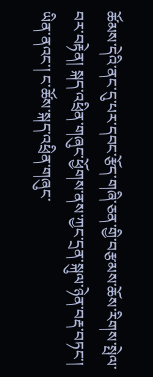ཚོམས་དེའི་ནང་དུ་པར་དབང་རྩོད་གཞི་ཅན་གྱི་བརྩམས་ཆོས་རིགས་སྤེལ་བར་བརྟེན། སྐད་འཕྲིན་གཞུང་ཕྱོགས་ནས་ཀྱང་དྲན་སྐུལ་ཉེན་བརྡ་བཏང་། ཡིན་ནའང་། ང་ཚོས་སྐད་འཕྲིན་གཞུང་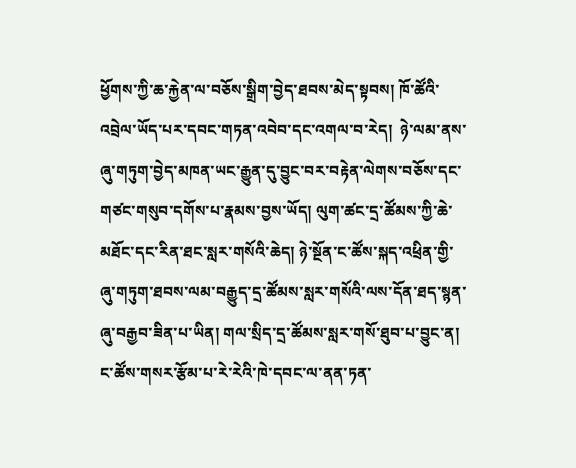ཕྱོགས་ཀྱི་ཆ་རྐྱེན་ལ་བཅོས་སྒྲིག་བྱེད་ཐབས་མེད་སྟབས། ཁོ་ཚོའི་འབྲེལ་ཡོད་པར་དབང་གཏན་འབེབ་དང་འགལ་བ་རེད།  ཉེ་ལམ་ནས་ཞུ་གཏུག་བྱེད་མཁན་ཡང་རྒྱུན་དུ་བྱུང་བར་བརྟེན་ལེགས་བཅོས་དང་གཙང་གསུབ་དགོས་པ་རྣམས་བྱས་ཡོད། ལུག་ཚང་དྲ་ཚོམས་ཀྱི་ཆེ་མཐོང་དང་རིན་ཐང་སླར་གསོའི་ཆེད། ཉེ་སྔོན་ང་ཚོས་སྐད་འཕྲིན་གྱི་ཞུ་གཏུག་ཐབས་ལམ་བརྒྱུད་དྲ་ཚོམས་སླར་གསོའི་ལས་དོན་ཐད་སྙན་ཞུ་བརྒྱབ་ཟིན་པ་ཡིན། གལ་སྲིད་དྲ་ཚོམས་སླར་གསོ་ཐུབ་པ་བྱུང་ན། ང་ཚོས་གསར་རྩོམ་པ་རེ་རེའི་ཁེ་དབང་ལ་ནན་ཏན་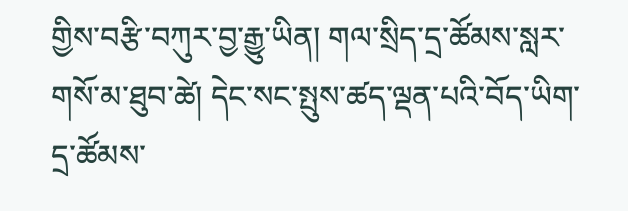གྱིས་བརྩི་བཀུར་བྱ་རྒྱུ་ཡིན། གལ་སྲིད་དྲ་ཚོམས་སླར་གསོ་མ་ཐུབ་ཚེ། དེང་སང་སྤུས་ཚད་ལྡན་པའི་བོད་ཡིག་དྲ་ཚོམས་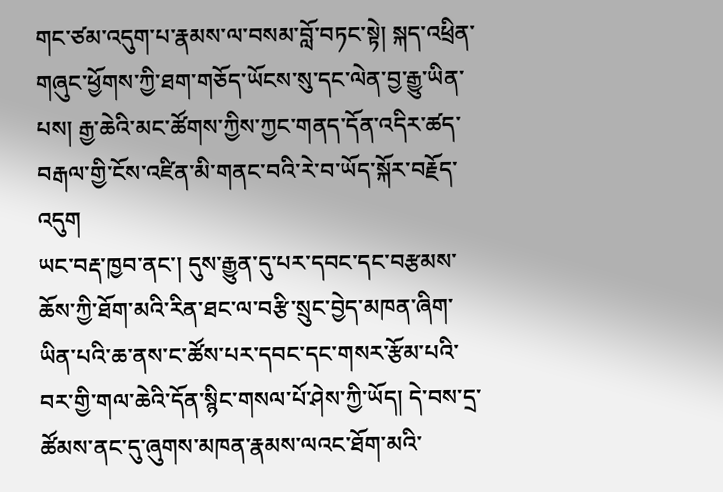གང་ཙམ་འདུག་པ་རྣམས་ལ་བསམ་བློ་བཏང་སྟེ། སྐད་འཕྲིན་གཞུང་ཕྱོགས་ཀྱི་ཐག་གཅོད་ཡོངས་སུ་དང་ལེན་བྱ་རྒྱུ་ཡིན་པས། རྒྱ་ཆེའི་མང་ཚོགས་ཀྱིས་ཀྱང་གནད་དོན་འདིར་ཚད་བརྒལ་གྱི་ངོས་འཛིན་མི་གནང་བའི་རེ་བ་ཡོད་སྐོར་བརྗོད་འདུག
ཡང་བརྡ་ཁྱབ་ནང་། དུས་རྒྱུན་དུ་པར་དབང་དང་བརྩམས་ཆོས་ཀྱི་ཐོག་མའི་རིན་ཐང་ལ་བརྩི་སྲུང་བྱེད་མཁན་ཞིག་ཡིན་པའི་ཆ་ནས་ང་ཚོས་པར་དབང་དང་གསར་རྩོམ་པའི་བར་གྱི་གལ་ཆེའི་དོན་སྙིང་གསལ་པོ་ཤེས་ཀྱི་ཡོད། དེ་བས་དྲ་ཚོམས་ནང་དུ་ཞུགས་མཁན་རྣམས་ལའང་ཐོག་མའི་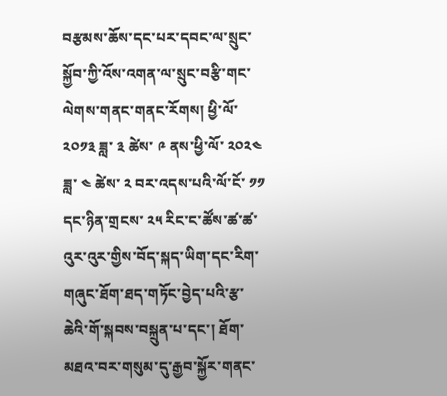བརྩམས་ཆོས་དང་པར་དབང་ལ་སྲུང་སྐྱོབ་ཀྱི་འོས་འགན་ལ་སྲུང་བརྩི་གང་ལེགས་གནང་གནང་རོགས། ཕྱི་ལོ་ ༢༠༡༣ ཟླ་ ༣ ཚེས་ ༩ ནས་ཕྱི་ལོ་ ༢༠༢༤ ཟླ་ ༤ ཚེས་ ༢ བར་འདས་པའི་ལོ་ངོ་ ༡༡ དང་ཉིན་གྲངས་ ༢༥ རིང་ང་ཚོས་ཚ་ཚ་འུར་འུར་གྱིས་བོད་སྐད་ཡིག་དང་རིག་གཞུང་ཐོག་ཐད་གཏོང་བྱེད་པའི་རྩ་ཆེའི་གོ་སྐབས་བསྐྲུན་པ་དང་། ཐོག་མཐའ་བར་གསུམ་དུ་རྒྱབ་སྐྱོར་གནང་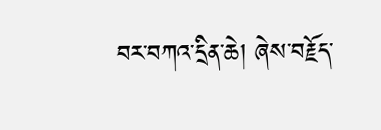བར་བཀའ་དྲིན་ཆེ། ཞེས་བརྗོད་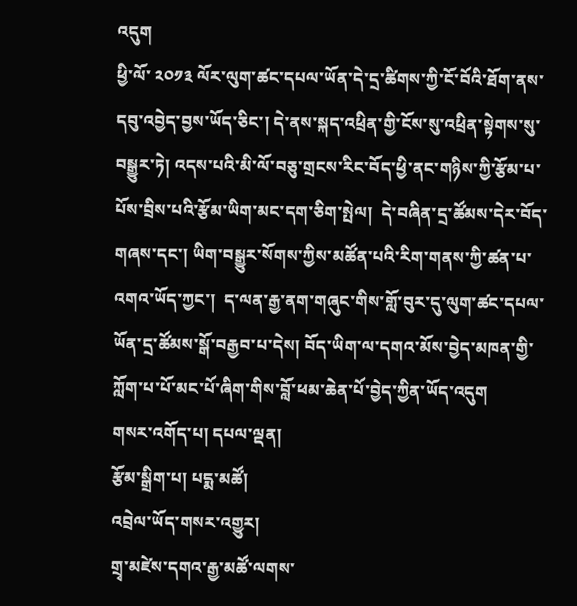འདུག
ཕྱི་ལོ་ ༢༠༡༣ ལོར་ལུག་ཚང་དཔལ་ཡོན་དེ་དྲ་ཚིགས་ཀྱི་ངོ་བོའི་ཐོག་ནས་དབུ་འབྱེད་བྱས་ཡོད་ཅིང་། དེ་ནས་སྐད་འཕྲིན་གྱི་ངོས་སུ་འཕྲིན་སྟེགས་སུ་བསྒྱུར་ཏེ། འདས་པའི་མི་ལོ་བཅུ་གྲངས་རིང་བོད་ཕྱི་ནང་གཉིས་ཀྱི་རྩོམ་པ་པོས་བྲིས་པའི་རྩོམ་ཡིག་མང་དག་ཅིག་སྤེལ།  དེ་བཞིན་དྲ་ཚོམས་དེར་བོད་གཞས་དང་། ཡིག་བསྒྱུར་སོགས་ཀྱིས་མཚོན་པའི་རིག་གནས་ཀྱི་ཚན་པ་འགའ་ཡོད་ཀྱང་།  ད་ལན་རྒྱ་ནག་གཞུང་གིས་གློ་བུར་དུ་ལུག་ཚང་དཔལ་ཡོན་དྲ་ཚོམས་སྒོ་བརྒྱབ་པ་དེས། བོད་ཡིག་ལ་དགའ་མོས་བྱེད་མཁན་གྱི་ཀློག་པ་པོ་མང་པོ་ཞིག་གིས་བློ་ཕམ་ཆེན་པོ་བྱེད་ཀྱིན་ཡོད་འདུག
གསར་འགོད་པ། དཔལ་ལྡན།
རྩོམ་སྒྲིག་པ། པདྨ་མཚོ།
འབྲེལ་ཡོད་གསར་འགྱུར།
གྲྭ་མཛེས་དགའ་རྒྱ་མཚོ་ལགས་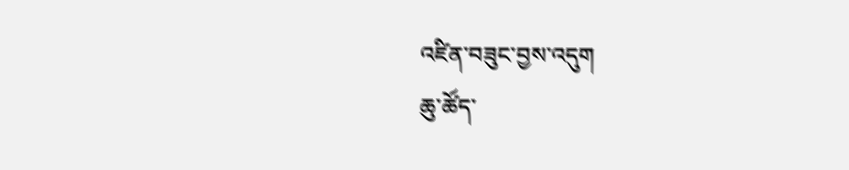འཛིན་བཟུང་བྱས་འདུག
ཆུ་ཚོད་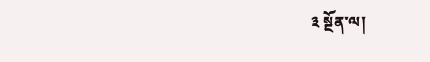༣ སྔོན་ལ།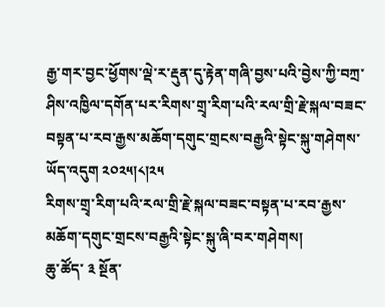རྒྱ་གར་བྱང་ཕྱོགས་ལྡེ་ར་རྡུན་དུ་རྟེན་གཞི་བྱས་པའི་བྱེས་ཀྱི་བཀྲ་ཤིས་འཁྱིལ་དགོན་པར་རིགས་གྲྭ་རིག་པའི་རལ་གྲི་རྗེ་སྐལ་བཟང་བསྟན་པ་རབ་རྒྱས་མཆོག་དགུང་གྲངས་བརྒྱའི་སྟེང་སྐུ་གཤེགས་ཡོད་འདུག ༢༠༢༥།༨།༢༥
རིགས་གྲྭ་རིག་པའི་རལ་གྲི་རྗེ་སྐལ་བཟང་བསྟན་པ་རབ་རྒྱས་མཆོག་དགུང་གྲངས་བརྒྱའི་སྟེང་སྐུ་ཞི་བར་གཤེགས།
ཆུ་ཚོད་ ༣ སྔོན་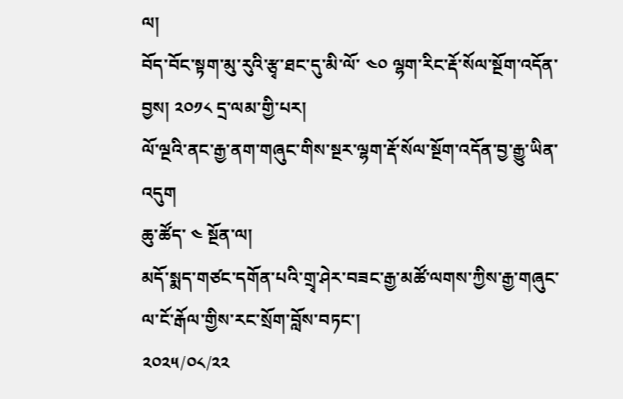ལ།
བོད་བོང་སྟག་མུ་རུའི་རྩྭ་ཐང་དུ་མི་ལོ་ ༤༠ ལྷག་རིང་རྡོ་སོལ་སྔོག་འདོན་བྱས། ༢༠༡༨ དྲ་ལམ་གྱི་པར།
ལོ་ལྔའི་ནང་རྒྱ་ནག་གཞུང་གིས་སྔར་ལྷག་རྡོ་སོལ་སྔོག་འདོན་བྱ་རྒྱུ་ཡིན་འདུག
ཆུ་ཚོད་ ༤ སྔོན་ལ།
མདོ་སྨད་གཙང་དགོན་པའི་གྲྭ་ཤེར་བཟང་རྒྱ་མཚོ་ལགས་ཀྱིས་རྒྱ་གཞུང་ལ་ངོ་རྒོལ་གྱིས་རང་སྲོག་བློས་བཏང་།
༢༠༢༥/༠༨/༢༢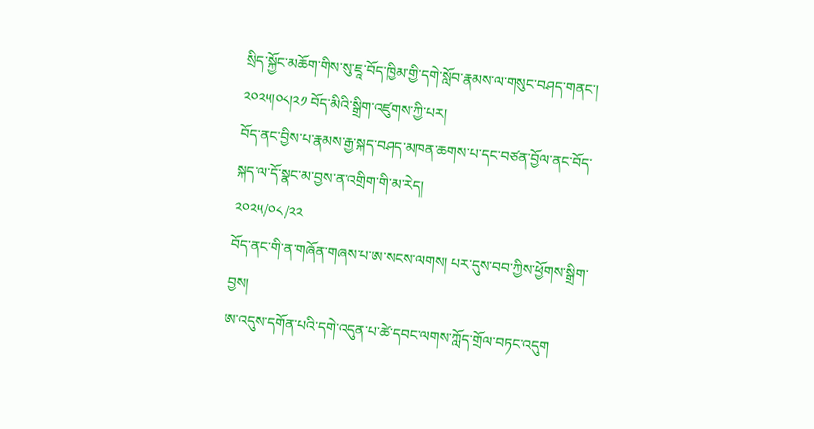སྲིད་སྐྱོང་མཆོག་གིས་སུ་ཇཱ་བོད་ཁྱིམ་གྱི་དགེ་སློབ་རྣམས་ལ་གསུང་བཤད་གནང་། ༢༠༢༥།༠༨།༢༡ བོད་མིའི་སྒྲིག་འཛུགས་ཀྱི་པར།
བོད་ནང་བྱིས་པ་རྣམས་རྒྱ་སྐད་བཤད་མཁན་ཆགས་པ་དང་བཙན་བྱོལ་ནང་བོད་སྐད་ལ་དོ་སྣང་མ་བྱས་ན་འགྲིག་གི་མ་རེད།
༢༠༢༥/༠༨/༢༢
བོད་ནང་གི་ན་གཞོན་གཞས་པ་ཨ་སངས་ལགས། པར་དུས་བབ་ཀྱིས་ཕྱོགས་སྒྲིག་བྱས།
ཨ་འདུས་དགོན་པའི་དགེ་འདུན་པ་ཚེ་དབང་ལགས་ཀློད་གྲོལ་བཏང་འདུག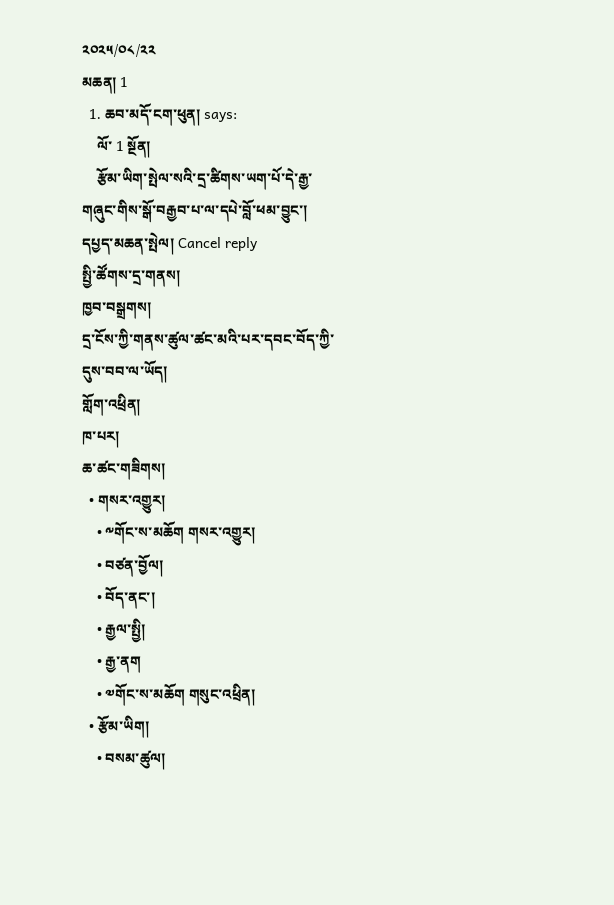༢༠༢༥/༠༨/༢༢
མཆན། 1
  1. ཆབ་མདོ་ངག་ཕུན། says:
    ལོ་ 1 སྔོན།
    རྩོམ་ཡིག་སྤེལ་སའི་དྲ་ཚིགས་ཡག་པོ་དེ་རྒྱ་གཞུང་གིས་སྒོ་བརྒྱབ་པ་ལ་དཔེ་བློ་ཕམ་བྱུང་།
དཔྱད་མཆན་སྤེལ། Cancel reply
སྤྱི་ཚོགས་དྲ་གནས།
ཁྱབ་བསྒྲགས།
དྲ་ངོས་ཀྱི་གནས་ཚུལ་ཚང་མའི་པར་དབང་བོད་ཀྱི་དུས་བབ་ལ་ཡོད།
གློག་འཕྲིན།
ཁ་པར།
ཆ་ཚང་གཟིགས།
  • གསར་འགྱུར།
    • ༸གོང་ས་མཆོག གསར་འགྱུར།
    • བཙན་བྱོལ།
    • བོད་ནང་།
    • རྒྱལ་སྤྱི།
    • རྒྱ་ནག
    • ༧གོང་ས་མཆོག གསུང་འཕྲིན།
  • རྩོམ་ཡིག།
    • བསམ་ཚུལ།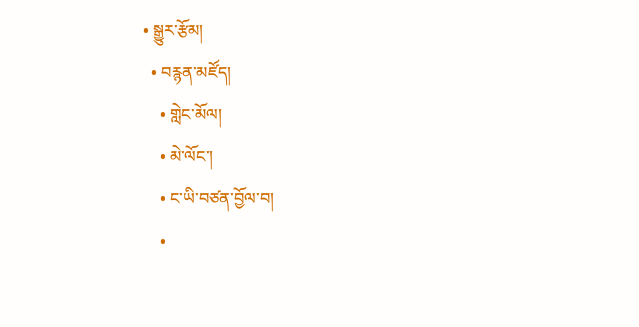• སྒྱུར་རྩོམ།
  • བརྙན་མཛོད།
    • གླེང་མོལ།
    • མེ་ལོང་།
    • ང་ཡི་བཙན་བྱོལ་བ།
    •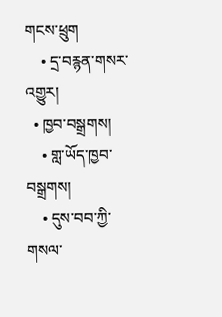གངས་ཕྲུག
    • དྲ་བརྙན་གསར་འགྱུར།
  • ཁྱབ་བསྒྲགས།
    • གླ་ཡོད་ཁྱབ་བསྒྲགས།
    • དུས་བབ་ཀྱི་གསལ་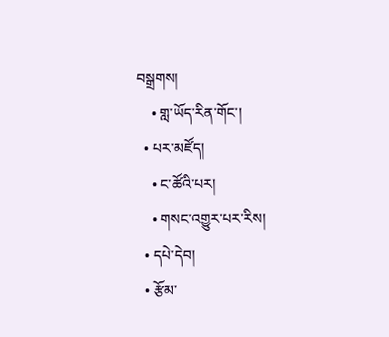བསྒྲགས།
    • གླ་ཡོད་རིན་གོང་།
  • པར་མཛོད།
    • ང་ཚོའི་པར།
    • གསང་འགྱུར་པར་རིས།
  • དཔེ་དེབ།
  • རྩོམ་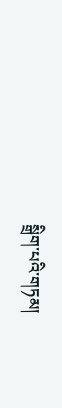སྒྲིག་པའི་གཏམ།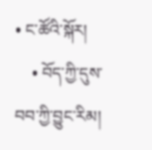• ང་ཚོའི་སྐོར།
    • བོད་ཀྱི་དུས་བབ་ཀྱི་བྱུང་རིམ།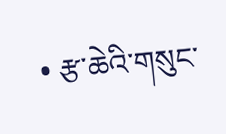• རྩ་ཆེའི་གསུང་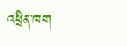འཕྲིན་ཁག